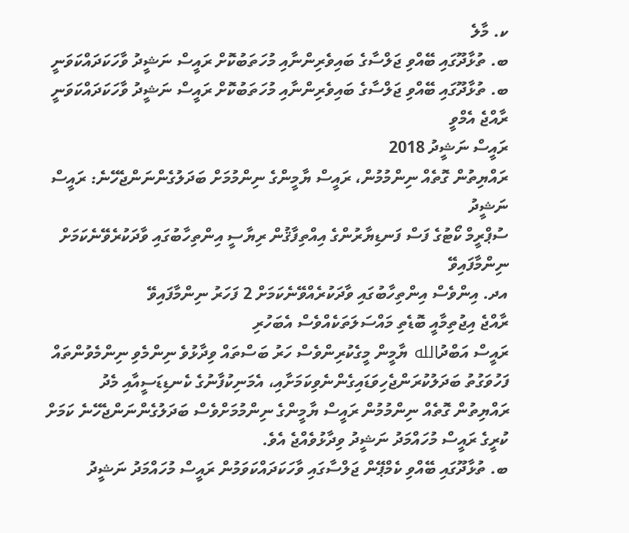ކ. މާލެ
ބ. ތުޅާދޫގައި ބޭއްވި ޖަލްސާގެ ބައިވެރިންނާއި މުހަތަބުކޮށް ރައީސް ނަޝީދު ވާހަކަދައްކަވަނީ
ބ. ތުޅާދޫގައި ބޭއްވި ޖަލްސާގެ ބައިވެރިންނާއި މުހަތަބުކޮށް ރައީސް ނަޝީދު ވާހަކަދައްކަވަނީ
ރާއްޖެ އެމްވީ
ރައީސް ނަޝީދު 2018
ރައްޔިތުން ގޮތެއް ނިންމުމުން، ރައީސް ޔާމީންގެ ނިންމުމަށް ބަދަލުގެންނަންޖެހޭނެ: ރައީސް ނަޝީދު
ސުޕްރީމް ކޯޓުގެ ފަސް ފަނޑިޔާރުންގެ އިއްތިފާޤުން ރިޔާސީ އިންތިހާބުގައި ވާދަކުރެވޭނެކަމަށް ނިންމާފައިވޭ
އދ. އިންވެސް އިންތިހާބުގައި ވާދަކުރެއްވޭނެކަމަށް 2 ފަހަރު ނިންމާފައިވޭ
ރާއްޖެ އިޖުތިމާއީ ބޮޑެތި މައްސަލަތަކެއްވެސް އެބަހުރި
ރައީސް އަބްދުالله ޔާމީން މީގެކުރިންވެސް ހަރު ބަސްތައް ވިދާޅުވެ ނިންމެވި ނިންމެވުންތައް ފަހުވަގުތު ބަދަލުކުރަންޖެހިވަޑައިގެންނެވިކަމަށާއި، އެމަނިކުފާނުގެ ކެނޑިޑަސީއާއި މެދު ރައްޔިތުން ގޮތެއް ނިންމުމުން ރައީސް ޔާމީންގެ ނިންމުމަށްވެސް ބަދަލުގެންނަންޖެހޭނެ ކަމަށް ކުރީގެ ރައީސް މުހައްމަދު ނަޝީދު ވިދާޅުވެއްޖެ އެވެ.
ބ. ތުޅާދޫގައި ބޭއްވި ކެމްޕޭން ޖަލްސާގައި ވާހަކަދައްކަވަމުން ރައީސް މުހައްމަދު ނަޝީދު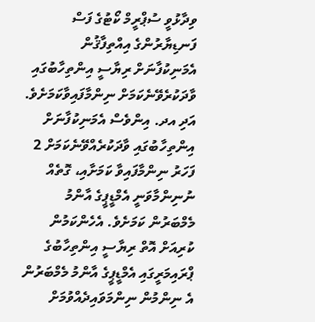ވިދާޅުވީ ސުޕްރީމް ކޯޓުގެ ފަސް ފަނޑިޔާރުންގެ އިއްތިފާޤުން އެމަނިކުފާނަށް ރިޔާސީ އިންތިހާބުގައި ވާދަކުރެވޭނެކަމަށް ނިންމާފައިވާކަމަށެވެ. އަދި އދ. އިންވެސް އެމަނިކުފާނަށް އިންތިހާބުގައި ވާދަކުރެއްވޭނެކަމަށް 2 ފަހަރު ނިންމާފައިވާ ކަމަށާއި، ގޮތެއް ނުނިންމާވަނީ އެމްޑީޕީގެ އާންމު މެމްބަރުން ކަމަށެވެ. އެހެންކަމުން ކުރިއަށް އޮތް ރިޔާސީ އިންތިހާބުގެ ޕްރައިމަރީގައި އެމްޑީޕީގެ އާންމު މެމްބަރުން އެ ނިންމުން ނިންމަވައިދެއްވުމަށް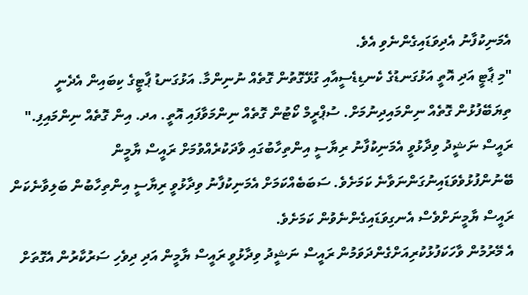އެމަނިކުފާނު އެދިވަޑައިގެންނެވި އެވެ.
"މި ޕާޓީ އަދި އޮތީ އަޅުގަނޑުގެ ކެނޑިޑެސީއާއި ގުޅޭގޮތުން ގޮތެއް ނުނިންމާ. އަޅުގަނޑު ޕާޓީގެ ކިބައިން އެދެނީ ތިޔަބޭފުޅުން ގޮތެއް ނިންމައިދިނުމަށް. ސުޕްރީމް ކޯޓުން ގޮތެއް ނިންމަވާފައި އޮތީ. އދ. އިން ގޮތެއް ނިންމައިފި."
ރައީސް ނަޝީދު ވިދާޅުވީ އެމަނިކުފާނު ރިޔާސީ އިންތިހާބުގައި ވާދަކުރެއްވުމަށް ރައީސް ޔާމީން ބޭނުންފުޅުވެވަޑައިނުގަންނަވާނެ ކަމަށެވެ. ސަބަބެއްކަމަށް އެމަނިކުފާނު ވިދާޅުވީ ރިޔާސީ އިންތިހާބުން ބަލިވާނެކަން ރައީސް ޔާމީނަށްވެސް އެނގިވަޑައިގެންނެވުން ކަމަށެވެ.
އެ މޭރުމުން ވާހަކަފުޅުކުރިއަށްގެންދަވަމުން ރައީސް ނަޝީދު ވިދާޅުވީ ރައީސް ޔާމީން އަދި ދިވެހި ސަރުކާރުން އެގޮތަށް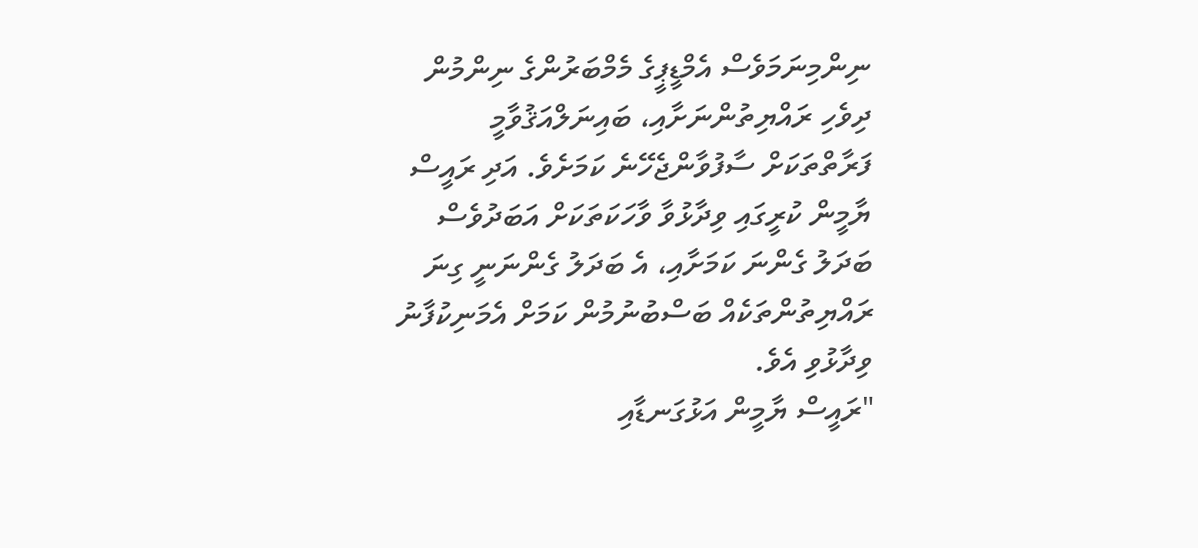ނިންމިނަމަވެސް އެމްޑީޕީގެ މެމްބަރުންގެ ނިންމުން ދިވެހި ރައްޔިތުންނަށާއި، ބައިނަލްއަޤުވާމީ ފަރާތްތަކަށް ސާފުވާންޖެހޭނެ ކަމަށެވެ. އަދި ރައީސް ޔާމީން ކުރީގައި ވިދާޅުވާ ވާހަކަތަކަށް އަބަދުވެސް ބަދަލު ގެންނަ ކަމަށާއި، އެ ބަދަލު ގެންނަނީ ގިނަ ރައްޔިތުންތަކެއް ބަސްބުނުމުން ކަމަށް އެމަނިކުފާނު ވިދާޅުވި އެވެ.
"ރައީސް ޔާމީން އަޅުގަނޑާއި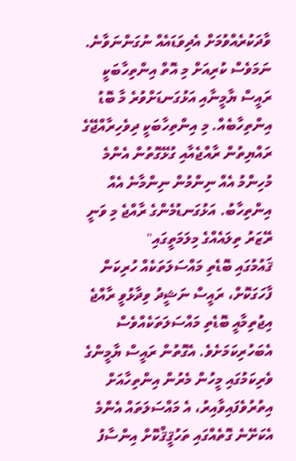ވާދަކުރެއްވުމަށް އެދިވަޑައެއް ނުގަންނަވާނެ. ނަމަވެސް ކުރިއަށް މި އޮތް އިންތިހާބަކީ ރައީސް ޔާމީނާއި އަޅުގަނޑަށްވުރެ މާ ބޮޑު އިންތިހާބެއް. މި އިންތިހާބަކީ ދިވެހިރާއްޖޭގެ ރައްޔިތުން ރާއްޖެއާއި ގުޅޭގޮތުން އެންމެ މުހިންމު އެއް ނިންމުން ނިންމާނެ އެއް އިންތިހާބު. އަޅުގަނޑުމެންގެ ރާއްޖެ މި ވަނީ ރޭޒަރު ތިލައެއްގެ މިލަމަތީގައި"
ޤައުމުގައި ބޮޑެތި މައްސަލަތަކެއް ހުރިކަން ފާހަގަކޮށް، ރައީސް ނަޝީދު ވިދާޅުވީ ރާއްޖެ އިޖުތިމާއީ ބޮޑެތި މައްސަލަތަކެއްވެސް އެބަހުރިކަމަށެވެ. އެގޮތުން ރައީސް ޔާމީންގެ ވެރިކަމުގައި މީހުން މެރުން އިންތިހާއަށް އިތުރުވެފައިވާއިރު، އެ މައްސަލަތައް އެންމެ އެކަށޭނެ ގޮތެއްގައި ތަހުޤީޤްކޮށް އިންސާފު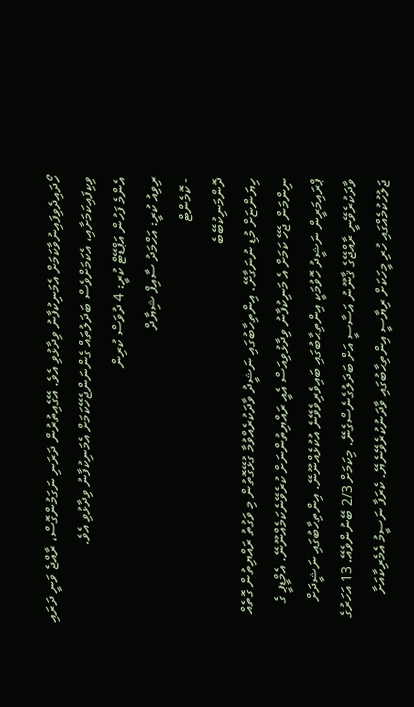ހޯދައިދެވިފައިނުވާކަމަށް އެމަނިކުފާނު ވިދާޅުވި އެވެ. އޭގެއިތުރުން ދަރަނި ނަގަމުންގޮސް، ރާއްޖެ ވަނީ ދަރައި ވިކިފައިކަމަށާއި، އެކަމަށްވެސް ބަދަލުތައް ގެންނަންޖެހޭކަމަށް އެމަނިކުފާނު ވިދާޅުވި އެވެ.
އެންމެ ފަހުން އަޕްޑޭޓް ކުރީ: 4 ދުވަސް ކުރިން
ރިވިއު ކުރީ: އަހްމަދު ސާއިފް ޝިޔާދް
- ކޮމެންޓް
ދޮންމަނިކުބޭބެ
ހިޔަންޏަށް މުޑި ނުނަގާށޭ. އިންތިހާބުގައި ނަޝީދު ވާދަކުރެއްވުމާ ގުޅޭގޮތުން މި ވަގުތު ރައްޔިތުން ގޮތެއް ނިންމަން ޖެހޭ ކަމަށް އެ މަނިކުފާނު ވިދާޅުވިއަސް އެއީ ރައްޔިތުންނަށް ކުރެވޭނެކަމެއްނޫނޭ. އެމްޑީޕީ ގެ ޕްރައިމަރީން ނަޝީދު ހޮވުމަކީ އިންތިޙާބުގައި ބައިވެރިވެވޭނެ އުކުޅެއްނޫނޭ. އިންތިހާބުގައި ނަޝީދަށް ވާދަކުރެވޭނީ ރާއްޖޭގެ ޤާނޫނު އަސާސީ އަށް ބަދަލުގެނެސްގެނޭ. މިކަމަށް 2/3 ބޭނުންވެއޭ. 13 އަހަރުގެ ޖަލުހުކުމެއްގައި ހުރި މީހަކަށް ރިޔާސީ އިންތިޙާބުގައި ވާދަނުކުރެވޭނެޔޭ. ކެރަފާ ނަސީމު އެމެރިކާއަށާ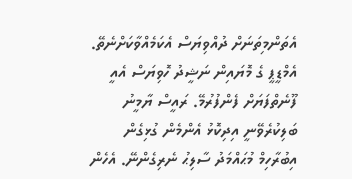އެތަންމިތަނަށް ދުއްވިޔަސް އެކަމެއްވާކަށްނެތޭ. އެމްޑީޕީ ގެ މޮޔައިން ނަޝީދު ހޮވިޔަސް އެއީ ފޫނެތްފަޔަށް ފެންފުރުމޭ. ރައީސް ޔާމީނު ބަލިކުރެވޭނީ އިދިކޮޅު އެންމެން ގުޅިގެން އިބުރާހިމް މުޙައްމަދު ސާލިޙު ނެރިގެންނޭ. އެހެން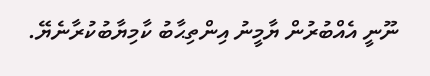ނޫނީ އެއްބުރުން ޔާމީނު އިންތިޙާބު ކާމިޔާބުކުރާނެޔޭ.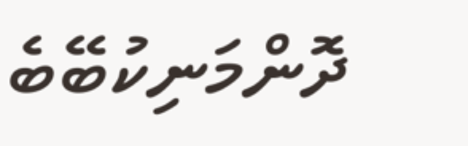ދޮންމަނިކުބޭބެ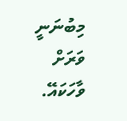މިބުނަނީ ވަރަށް ވާހަކައޭ.